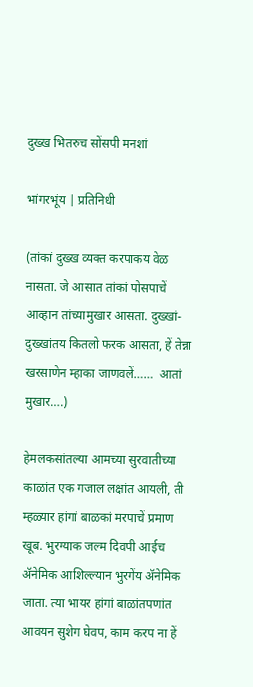दुख्ख भितरुच सोंसपी मनशां

भांगरभूंय | प्रतिनिधी

(तांकां दुख्ख व्यक्त करपाकय वेळ नासता. जे आसात तांकां पोसपाचें आव्हान तांच्यामुखार आसता. दुख्खां-दुख्खांतय कितलो फरक आसता, हें तेन्ना खरसाणेन म्हाका जाणवलें……  आतां मुखार….)

हेमलकसांतल्या आमच्या सुरवातीच्या काळांत एक गजाल लक्षांत आयली, ती म्हळ्यार हांगां बाळकां मरपाचें प्रमाण खूब. भुरग्याक जल्म दिवपी आईच ॲनेमिक आशिल्ल्यान भुरगेंय ॲनेमिक जाता. त्या भायर हांगां बाळांतपणांत आवयन सुशेग घेवप, काम करप ना हें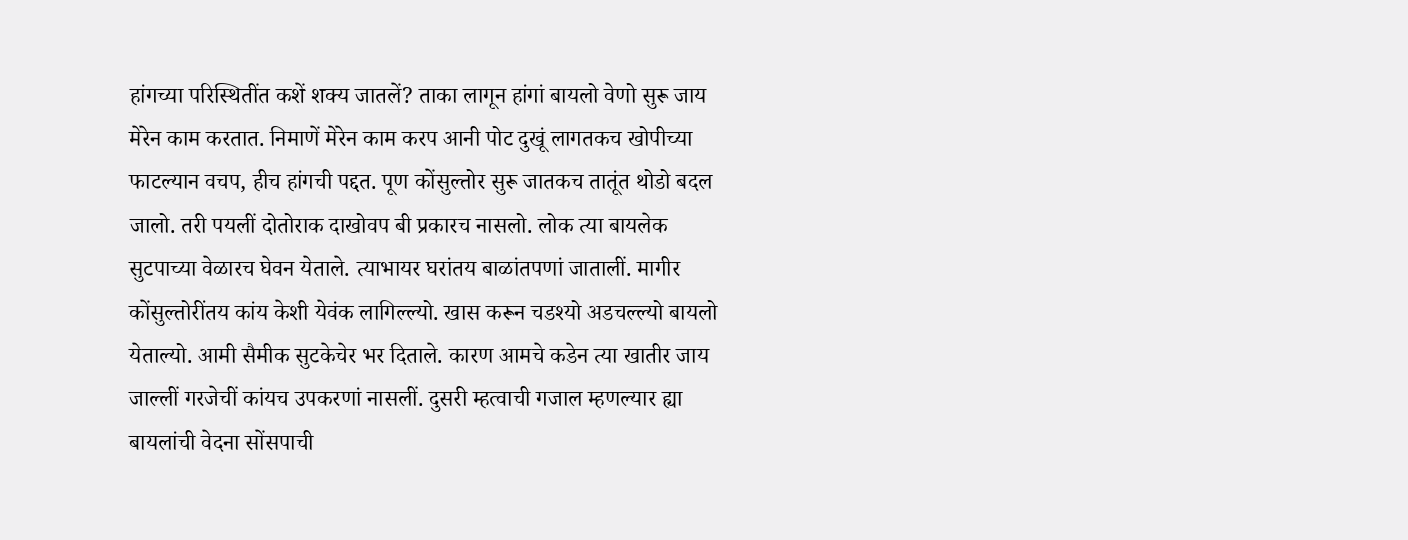हांगच्या परिस्थितींत कशें शक्य जातलें? ताका लागून हांगां बायलो वेणो सुरू जाय मेरेन काम करतात. निमाणें मेरेन काम करप आनी पोट दुखूं लागतकच खोपीच्या फाटल्यान वचप, हीच हांगची पद्दत. पूण कोंसुल्तोर सुरू जातकच तातूंत थोडो बदल जालो. तरी पयलीं दोतोराक दाखोवप बी प्रकारच नासलो. लोक त्या बायलेक सुटपाच्या वेळारच घेवन येताले. त्याभायर घरांतय बाळांतपणां जातालीं. मागीर कोंसुल्तोरींतय कांय केशी येवंक लागिल्ल्यो. खास करून चडश्यो अडचल्ल्यो बायलो येताल्यो. आमी सैमीक सुटकेचेर भर दिताले. कारण आमचे कडेन त्या खातीर जाय जाल्लीं गरजेचीं कांयच उपकरणां नासलीं. दुसरी म्हत्वाची गजाल म्हणल्यार ह्या बायलांची वेदना सोंसपाची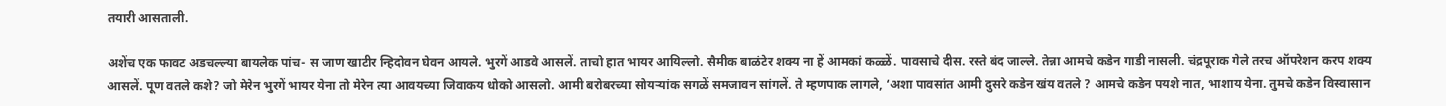तयारी आसताली.

अशेंच एक फावट अडचल्ल्या बायलेक पांच- स जाण खाटीर न्हिदोवन घेवन आयले. भुरगें आडवे आसलें. ताचो हात भायर आयिल्लो. सैमीक बाळंटेर शक्य ना हें आमकां कळ्ळें. पावसाचे दीस. रस्ते बंद जाल्ले. तेन्ना आमचे कडेन गाडी नासली. चंद्रपूराक गेले तरच ऑपरेशन करप शक्य आसलें. पूण वतले कशे? जो मेरेन भुरगें भायर येना तो मेरेन त्या आवयच्या जिवाकय धोको आसलो. आमी बरोबरच्या सोयऱ्यांक सगळें समजावन सांगलें. ते म्हणपाक लागले, ‘अशा पावसांत आमी दुसरे कडेन खंय वतले ? आमचे कडेन पयशे नात, भाशाय येना. तुमचे कडेन विस्वासान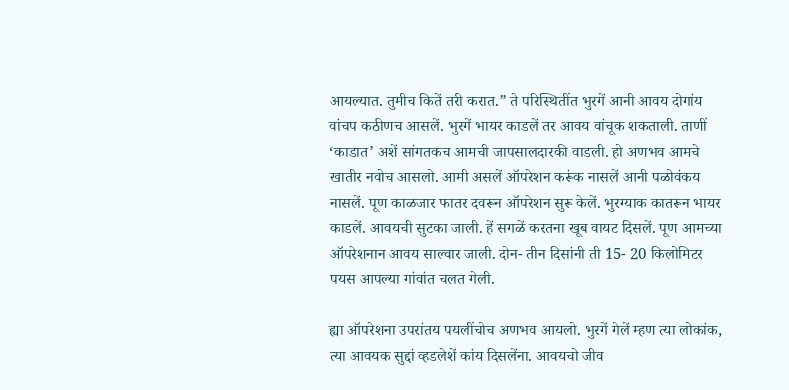आयल्यात. तुमीच कितें तरी करात.” ते परिस्थितींत भुरगें आनी आवय दोगांय वांचप कठीणच आसलें. भुरगें भायर काडलें तर आवय वांचूक शकताली. ताणीं ‘काडात’ अशें सांगतकच आमची जापसालदारकी वाडली. हो अणभव आमचे खातीर नवोच आसलो. आमी असलें ऑपरेशन करूंक नासलें आनी पळोवंकय नासलें. पूण काळजार फातर दवरून ऑपरेशन सुरू केलें. भुरग्याक कातरून भायर काडलें. आवयची सुटका जाली. हें सगळें करतना खूब वायट दिसलें. पूण आमच्या ऑपरेशनान आवय साल्वार जाली. दोन- तीन दिसांनी ती 15- 20 किलोमिटर पयस आपल्या गांवांत चलत गेली.

ह्या ऑपरेशना उपरांतय पयलींचोच अणभव आयलो. भुरगें गेलें म्हण त्या लोकांक, त्या आवयक सुद्दां व्हडलेशें कांय दिसलेंना. आवयचो जीव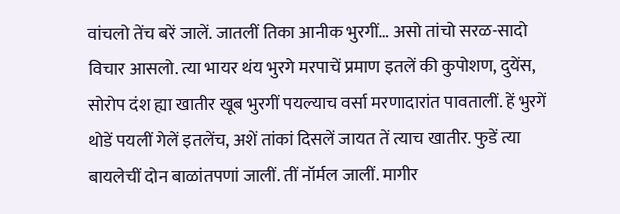वांचलो तेंच बरें जालें. जातलीं तिका आनीक भुरगीं… असो तांचो सरळ-सादो विचार आसलो. त्या भायर थंय भुरगे मरपाचें प्रमाण इतलें की कुपोशण, दुयेंस, सोरोप दंश ह्या खातीर खूब भुरगीं पयल्याच वर्सा मरणादारांत पावतालीं. हें भुरगें थोडें पयलीं गेलें इतलेंच, अशें तांकां दिसलें जायत तें त्याच खातीर. फुडें त्या बायलेचीं दोन बाळांतपणां जालीं. तीं नॉर्मल जालीं. मागीर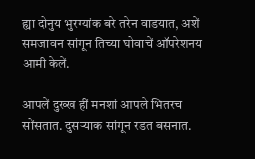ह्या दोनुय भुरग्यांक बरे तरेन वाडयात, अशें समजावन सांगून तिच्या घोवाचें ऑपरेशनय आमी केलें.

आपलें दुख्ख हीं मनशां आपले भितरच सोंसतात. दुसऱ्याक सांगून रडत बसनात.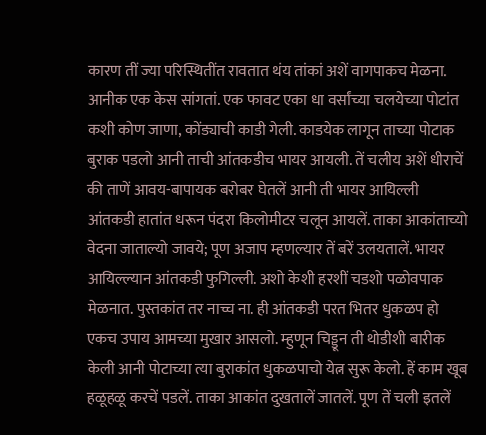कारण तीं ज्या परिस्थितींत रावतात थंय तांकां अशें वागपाकच मेळना. आनीक एक केस सांगतां. एक फावट एका धा वर्सांच्या चलयेच्या पोटांत कशी कोण जाणा, कोंड्याची काडी गेली. काडयेक लागून ताच्या पोटाक बुराक पडलो आनी ताची आंतकडीच भायर आयली. तें चलीय अशें धीराचें की ताणें आवय-बापायक बरोबर घेतलें आनी ती भायर आयिल्ली आंतकडी हातांत धरून पंदरा किलोमीटर चलून आयलें. ताका आकांताच्यो वेदना जाताल्यो जावये; पूण अजाप म्हणल्यार तें बरें उलयतालें. भायर आयिल्ल्यान आंतकडी फुगिल्ली. अशो केशी हरशीं चडशो पळोवपाक मेळनात. पुस्तकांत तर नाच्च ना. ही आंतकडी परत भितर धुकळप हो एकच उपाय आमच्या मुखार आसलो. म्हुणून चिड्डून ती थोडीशी बारीक केली आनी पोटाच्या त्या बुराकांत धुकळपाचो येत्न सुरू केलो. हें काम खूब हळूहळू करचें पडलें. ताका आकांत दुखतालें जातलें. पूण तें चली इतलें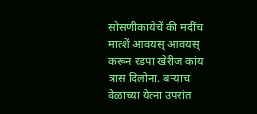सोसणीकायेचें की मदींच मात्शें आवयस् आवयस् करून रडपा खेरीज कांय त्रास दिलोना. बऱ्याच वेळाच्या येत्ना उपरांत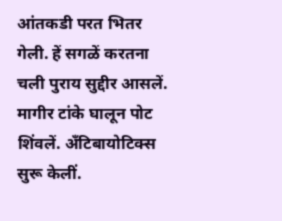आंतकडी परत भितर गेली. हें सगळें करतना चली पुराय सुद्दीर आसलें. मागीर टांके घालून पोट शिंवलें. अँटिबायोटिक्स सुरू केलीं.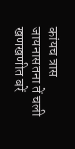कांयच त्रास जायनासतना तें चली खणखणीत बरें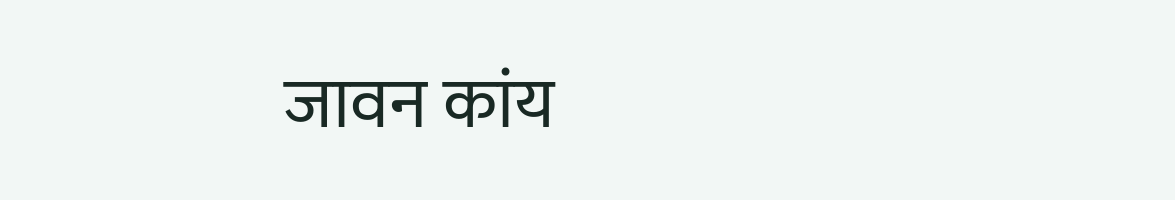जावन कांय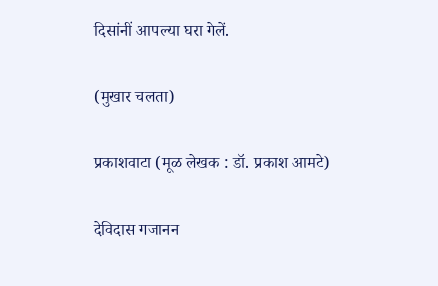दिसांनीं आपल्या घरा गेलें.

(मुखार चलता)

प्रकाशवाटा (मूळ लेखक : डॉ. प्रकाश आमटे)

देविदास गजानन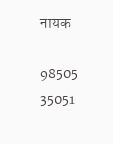नायक

98505 35051